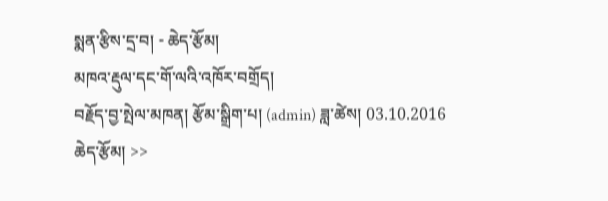སྨན་རྩིས་དྲ་བ། - ཆེད་རྩོམ།
མཁའ་རྡུལ་དང་གོ་ལའི་འཁོར་བགྲོད།
བརྗོད་བྱ་སྤེལ་མཁན། རྩོམ་སྒྲིག་པ། (admin) ཟླ་ཚེས། 03.10.2016
ཆེད་རྩོམ། >>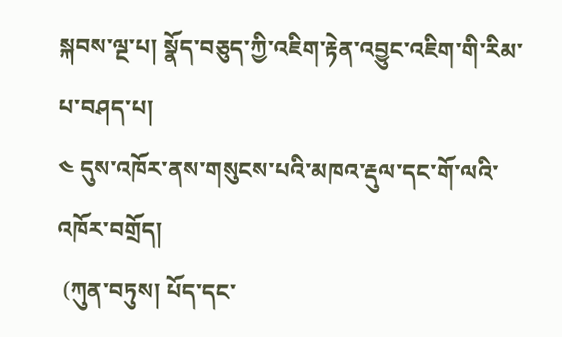སྐབས་ལྔ་པ། སྣོད་བཅུད་ཀྱི་འཇིག་རྟེན་འབྱུང་འཇིག་གི་རིམ་པ་བཤད་པ།
༤ དུས་འཁོར་ནས་གསུངས་པའི་མཁའ་རྡུལ་དང་གོ་ལའི་འཁོར་བགྲོད།
 (ཀུན་བཏུས། པོད་དང་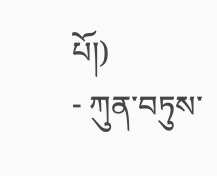པོ།)
- ཀུན་བཏུས་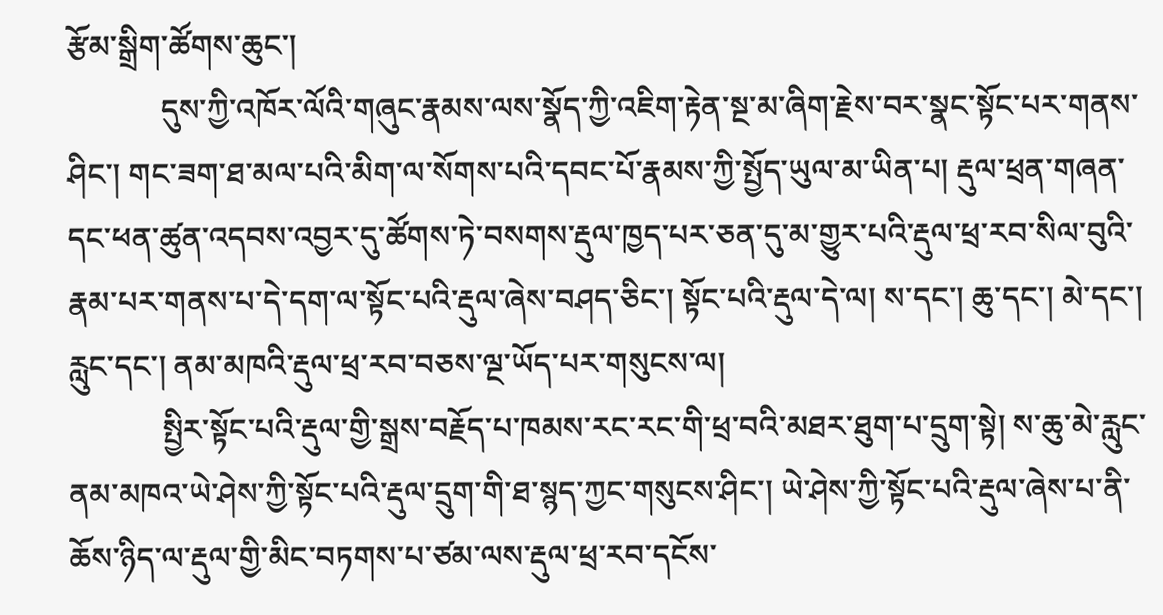རྩོམ་སྒྲིག་ཚོགས་ཆུང་།
            དུས་ཀྱི་འཁོར་ལོའི་གཞུང་རྣམས་ལས་སྣོད་ཀྱི་འཇིག་རྟེན་སྔ་མ་ཞིག་རྗེས་བར་སྣང་སྟོང་པར་གནས་ཤིང་། གང་ཟག་ཐ་མལ་པའི་མིག་ལ་སོགས་པའི་དབང་པོ་རྣམས་ཀྱི་སྤྱོད་ཡུལ་མ་ཡིན་པ། རྡུལ་ཕྲན་གཞན་དང་ཕན་ཚུན་འདབས་འབྱར་དུ་ཚོགས་ཏེ་བསགས་རྡུལ་ཁྱད་པར་ཅན་དུ་མ་གྱུར་པའི་རྡུལ་ཕྲ་རབ་སིལ་བུའི་རྣམ་པར་གནས་པ་དེ་དག་ལ་སྟོང་པའི་རྡུལ་ཞེས་བཤད་ཅིང་། སྟོང་པའི་རྡུལ་དེ་ལ། ས་དང་། ཆུ་དང་། མེ་དང་། རླུང་དང་། ནམ་མཁའི་རྡུལ་ཕྲ་རབ་བཅས་ལྔ་ཡོད་པར་གསུངས་ལ།
            སྤྱིར་སྟོང་པའི་རྡུལ་གྱི་སྒྲས་བརྗོད་པ་ཁམས་རང་རང་གི་ཕྲ་བའི་མཐར་ཐུག་པ་དྲུག་སྟེ། ས་ཆུ་མེ་རླུང་ནམ་མཁའ་ཡེ་ཤེས་ཀྱི་སྟོང་པའི་རྡུལ་དྲུག་གི་ཐ་སྙད་ཀྱང་གསུངས་ཤིང་། ཡེ་ཤེས་ཀྱི་སྟོང་པའི་རྡུལ་ཞེས་པ་ནི་ཆོས་ཉིད་ལ་རྡུལ་གྱི་མིང་བཏགས་པ་ཙམ་ལས་རྡུལ་ཕྲ་རབ་དངོས་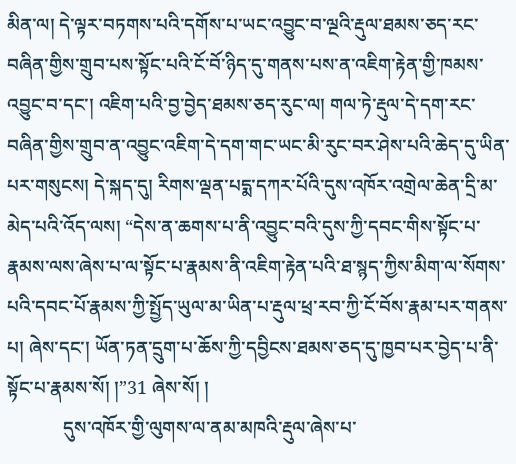མིན་ལ། དེ་ལྟར་བཏགས་པའི་དགོས་པ་ཡང་འབྱུང་བ་ལྔའི་རྡུལ་ཐམས་ཅད་རང་བཞིན་གྱིས་གྲུབ་པས་སྟོང་པའི་ངོ་བོ་ཉིད་དུ་གནས་པས་ན་འཇིག་རྟེན་གྱི་ཁམས་འབྱུང་བ་དང་། འཇིག་པའི་བྱ་བྱེད་ཐམས་ཅད་རུང་ལ། གལ་ཏེ་རྡུལ་དེ་དག་རང་བཞིན་གྱིས་གྲུབ་ན་འབྱུང་འཇིག་དེ་དག་གང་ཡང་མི་རུང་བར་ཤེས་པའི་ཆེད་དུ་ཡིན་པར་གསུངས། དེ་སྐད་དུ། རིགས་ལྡན་པདྨ་དཀར་པོའི་དུས་འཁོར་འགྲེལ་ཆེན་དྲི་མ་མེད་པའི་འོད་ལས། “དེས་ན་ཆགས་པ་ནི་འབྱུང་བའི་དུས་ཀྱི་དབང་གིས་སྟོང་པ་རྣམས་ལས་ཞེས་པ་ལ་སྟོང་པ་རྣམས་ནི་འཇིག་རྟེན་པའི་ཐ་སྙད་ཀྱིས་མིག་ལ་སོགས་པའི་དབང་པོ་རྣམས་ཀྱི་སྤྱོད་ཡུལ་མ་ཡིན་པ་རྡུལ་ཕྲ་རབ་ཀྱི་ངོ་བོས་རྣམ་པར་གནས་པ། ཞེས་དང་། ཡོན་ཏན་དྲུག་པ་ཆོས་ཀྱི་དབྱིངས་ཐམས་ཅད་དུ་ཁྱབ་པར་བྱེད་པ་ནི་སྟོང་པ་རྣམས་སོ། །”31 ཞེས་སོ། །
            དུས་འཁོར་གྱི་ལུགས་ལ་ནམ་མཁའི་རྡུལ་ཞེས་པ་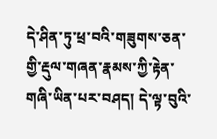དེ་ཤིན་ཏུ་ཕྲ་བའི་གཟུགས་ཅན་གྱི་རྡུལ་གཞན་རྣམས་ཀྱི་རྟེན་གཞི་ཡིན་པར་བཤད། དེ་ལྟ་བུའི་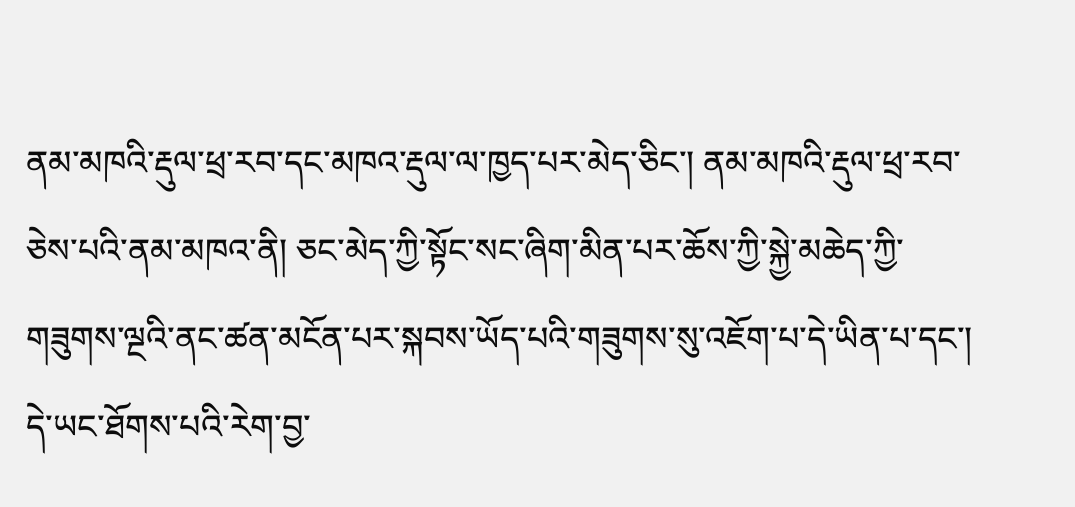ནམ་མཁའི་རྡུལ་ཕྲ་རབ་དང་མཁའ་རྡུལ་ལ་ཁྱད་པར་མེད་ཅིང་། ནམ་མཁའི་རྡུལ་ཕྲ་རབ་ཅེས་པའི་ནམ་མཁའ་ནི། ཅང་མེད་ཀྱི་སྟོང་སང་ཞིག་མིན་པར་ཆོས་ཀྱི་སྐྱེ་མཆེད་ཀྱི་གཟུགས་ལྔའི་ནང་ཚན་མངོན་པར་སྐབས་ཡོད་པའི་གཟུགས་སུ་འཇོག་པ་དེ་ཡིན་པ་དང་། དེ་ཡང་ཐོགས་པའི་རེག་བྱ་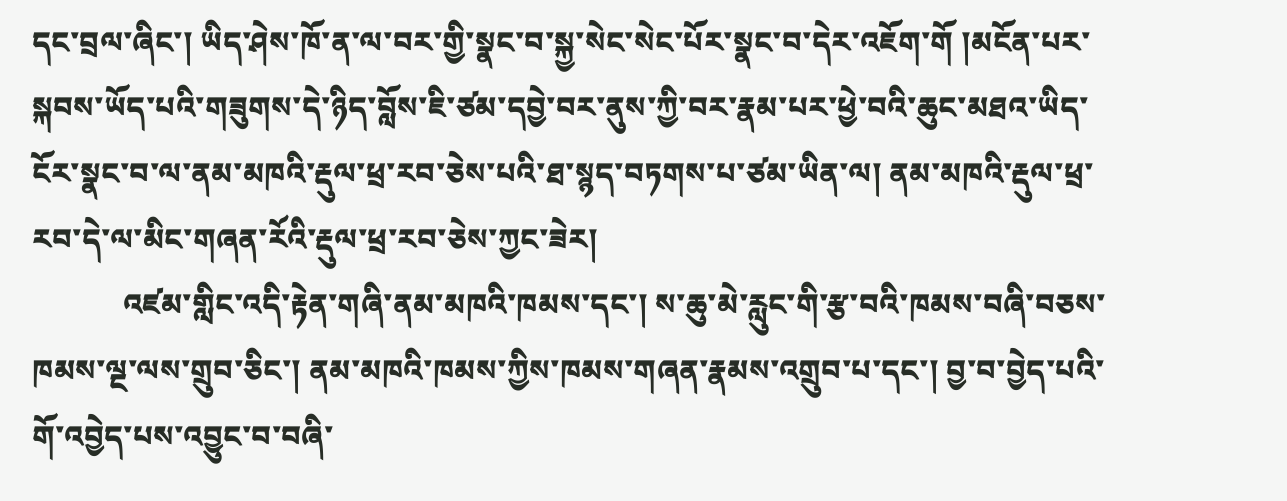དང་བྲལ་ཞིང་། ཡིད་ཤེས་ཁོ་ན་ལ་བར་གྱི་སྣང་བ་སྐྱ་སེང་སེང་པོར་སྣང་བ་དེར་འཇོག་གོ །མངོན་པར་སྐབས་ཡོད་པའི་གཟུགས་དེ་ཉིད་བློས་ཇི་ཙམ་དབྱེ་བར་ནུས་ཀྱི་བར་རྣམ་པར་ཕྱེ་བའི་ཆུང་མཐའ་ཡིད་ངོར་སྣང་བ་ལ་ནམ་མཁའི་རྡུལ་ཕྲ་རབ་ཅེས་པའི་ཐ་སྙད་བཏགས་པ་ཙམ་ཡིན་ལ། ནམ་མཁའི་རྡུལ་ཕྲ་རབ་དེ་ལ་མིང་གཞན་རོའི་རྡུལ་ཕྲ་རབ་ཅེས་ཀྱང་ཟེར།
            འཛམ་གླིང་འདི་རྟེན་གཞི་ནམ་མཁའི་ཁམས་དང་། ས་ཆུ་མེ་རླུང་གི་རྩ་བའི་ཁམས་བཞི་བཅས་ཁམས་ལྔ་ལས་གྲུབ་ཅིང་། ནམ་མཁའི་ཁམས་ཀྱིས་ཁམས་གཞན་རྣམས་འགྲུབ་པ་དང་། བྱ་བ་བྱེད་པའི་གོ་འབྱེད་པས་འབྱུང་བ་བཞི་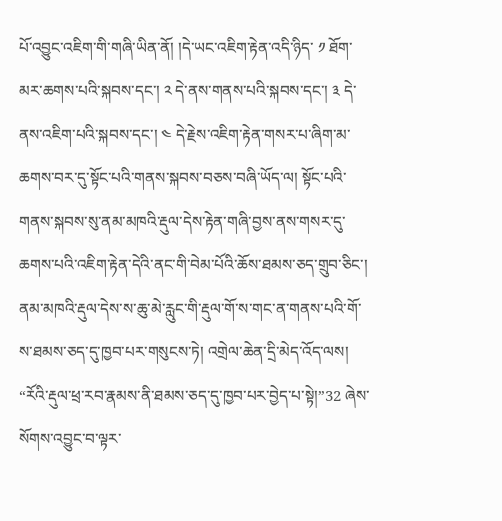པོ་འབྱུང་འཇིག་གི་གཞི་ཡིན་ནོ། །དེ་ཡང་འཇིག་རྟེན་འདི་ཉིད་ ༡ ཐོག་མར་ཆགས་པའི་སྐབས་དང་། ༢ དེ་ནས་གནས་པའི་སྐབས་དང་། ༣ དེ་ནས་འཇིག་པའི་སྐབས་དང་། ༤ དེ་རྗེས་འཇིག་རྟེན་གསར་པ་ཞིག་མ་ཆགས་བར་དུ་སྟོང་པའི་གནས་སྐབས་བཅས་བཞི་ཡོད་ལ། སྟོང་པའི་གནས་སྐབས་སུ་ནམ་མཁའི་རྡུལ་དེས་རྟེན་གཞི་བྱས་ནས་གསར་དུ་ཆགས་པའི་འཇིག་རྟེན་དེའི་ནང་གི་བེམ་པོའི་ཆོས་ཐམས་ཅད་གྲུབ་ཅིང་། ནམ་མཁའི་རྡུལ་དེས་ས་ཆུ་མེ་རླུང་གི་རྡུལ་གོ་ས་གང་ན་གནས་པའི་གོ་ས་ཐམས་ཅད་དུ་ཁྱབ་པར་གསུངས་ཏེ། འགྲེལ་ཆེན་དྲི་མེད་འོད་ལས། “རོའི་རྡུལ་ཕྲ་རབ་རྣམས་ནི་ཐམས་ཅད་དུ་ཁྱབ་པར་བྱེད་པ་སྟེ།”32 ཞེས་སོགས་འབྱུང་བ་ལྟར་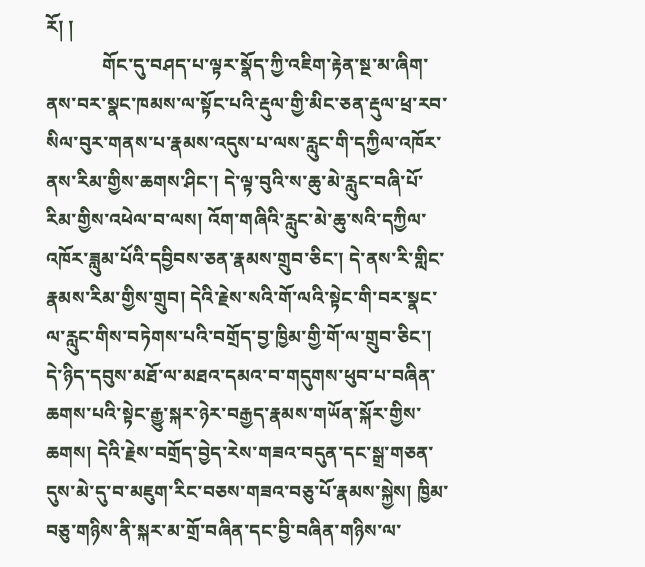རོ། །
            གོང་དུ་བཤད་པ་ལྟར་སྣོད་ཀྱི་འཇིག་རྟེན་སྔ་མ་ཞིག་ནས་བར་སྣང་ཁམས་ལ་སྟོང་པའི་རྡུལ་གྱི་མིང་ཅན་རྡུལ་ཕྲ་རབ་སིལ་བུར་གནས་པ་རྣམས་འདུས་པ་ལས་རླུང་གི་དཀྱིལ་འཁོར་ནས་རིམ་གྱིས་ཆགས་ཤིང་། དེ་ལྟ་བུའི་ས་ཆུ་མེ་རླུང་བཞི་པོ་རིམ་གྱིས་འཕེལ་བ་ལས། འོག་གཞིའི་རླུང་མེ་ཆུ་སའི་དཀྱིལ་འཁོར་ཟླུམ་པོའི་དབྱིབས་ཅན་རྣམས་གྲུབ་ཅིང་། དེ་ནས་རི་གླིང་རྣམས་རིམ་གྱིས་གྲུབ། དེའི་རྗེས་སའི་གོ་ལའི་སྟེང་གི་བར་སྣང་ལ་རླུང་གིས་བཏེགས་པའི་བགྲོད་བྱ་ཁྱིམ་གྱི་གོ་ལ་གྲུབ་ཅིང་། དེ་ཉིད་དབུས་མཐོ་ལ་མཐའ་དམའ་བ་གདུགས་ཕུབ་པ་བཞིན་ཆགས་པའི་སྟེང་རྒྱུ་སྐར་ཉེར་བརྒྱད་རྣམས་གཡོན་སྐོར་གྱིས་ཆགས། དེའི་རྗེས་བགྲོད་བྱེད་རེས་གཟའ་བདུན་དང་སྒྲ་གཅན་དུས་མེ་དུ་བ་མཇུག་རིང་བཅས་གཟའ་བཅུ་པོ་རྣམས་སྐྱེས། ཁྱིམ་བཅུ་གཉིས་ནི་སྐར་མ་གྲོ་བཞིན་དང་བྱི་བཞིན་གཉིས་ལ་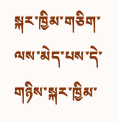སྐར་ཁྱིམ་གཅིག་ལས་མེད་པས་དེ་གཉིས་སྐར་ཁྱིམ་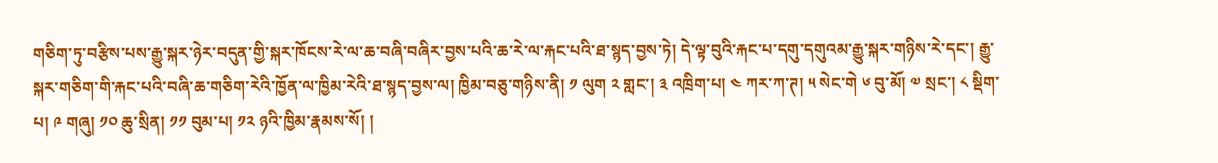གཅིག་ཏུ་བརྩིས་པས་རྒྱུ་སྐར་ཉེར་བདུན་གྱི་སྐར་ཁོངས་རེ་ལ་ཆ་བཞི་བཞིར་བྱས་པའི་ཆ་རེ་ལ་རྐང་པའི་ཐ་སྙད་བྱས་ཏེ། དེ་ལྟ་བུའི་རྐང་པ་དགུ་དགུའམ་རྒྱུ་སྐར་གཉིས་རེ་དང་། རྒྱུ་སྐར་གཅིག་གི་རྐང་པའི་བཞི་ཆ་གཅིག་རེའི་ཁྱོན་ལ་ཁྱིམ་རེའི་ཐ་སྙད་བྱས་ལ། ཁྱིམ་བཅུ་གཉིས་ནི། ༡ ལུག ༢ གླང་། ༣ འཁྲིག་པ། ༤ ཀར་ཀ་ཊ། ༥ སེང་གེ ༦ བུ་མོ། ༧ སྲང་། ༨ སྡིག་པ། ༩ གཞུ། ༡༠ ཆུ་སྲིན། ༡༡ བུམ་པ། ༡༢ ཉའི་ཁྱིམ་རྣམས་སོ། །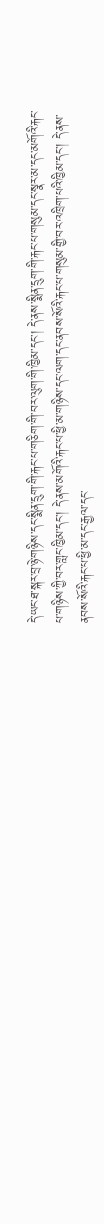དེ་ཡང་ཐ་སྐར་བྲ་ཉེ་གཉིས་དང་སྨིན་དྲུག་གི་རྐང་པ་གཅིག་གི་བར་ལུག་གི་ཁྱིམ་དང་། དེ་ནས་སྨིན་དྲུག་གི་རྐང་པ་གསུམ་དང་སྣར་མ་དང་མགོའི་རྐང་པ་གཉིས་ཀྱི་བར་གླང་ཁྱིམ་དང་། དེ་ནས་མགོའི་རྐང་པ་ཕྱི་མ་གཉིས་དང་ལག་དང་ནབས་སོའི་རྐང་པ་གསུམ་གྱི་བར་འཁྲིག་པའི་ཁྱིམ་དང་། དེ་ནས་ནབས་སོའི་རྐང་པ་ཕྱི་མ་དང་རྒྱལ་དང་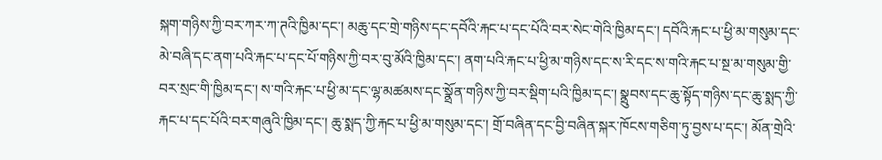སྐག་གཉིས་ཀྱི་བར་ཀར་ཀ་ཊའི་ཁྱིམ་དང་། མཆུ་དང་གྲེ་གཉིས་དང་དབོའི་རྐང་པ་དང་པོའི་བར་སེང་གེའི་ཁྱིམ་དང་། དབོའི་རྐང་པ་ཕྱི་མ་གསུམ་དང་མེ་བཞི་དང་ནག་པའི་རྐང་པ་དང་པོ་གཉིས་ཀྱི་བར་བུ་མོའི་ཁྱིམ་དང་། ནག་པའི་རྐང་པ་ཕྱི་མ་གཉིས་དང་ས་རི་དང་ས་གའི་རྐང་པ་སྔ་མ་གསུམ་གྱི་བར་སྲང་གི་ཁྱིམ་དང་། ས་གའི་རྐང་པ་ཕྱི་མ་དང་ལྷ་མཚམས་དང་སྣྲོན་གཉིས་ཀྱི་བར་སྡིག་པའི་ཁྱིམ་དང་། སྣྲུབས་དང་ཆུ་སྟོད་གཉིས་དང་ཆུ་སྨད་ཀྱི་རྐང་པ་དང་པོའི་བར་གཞུའི་ཁྱིམ་དང་། ཆུ་སྨད་ཀྱི་རྐང་པ་ཕྱི་མ་གསུམ་དང་། གྲོ་བཞིན་དང་བྱི་བཞིན་སྐར་ཁོངས་གཅིག་ཏུ་བྱས་པ་དང་། མོན་གྲེའི་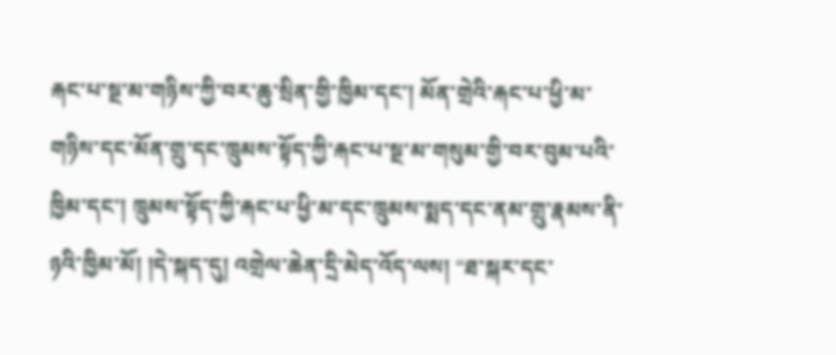རྐང་པ་སྔ་མ་གཉིས་ཀྱི་བར་ཆུ་སྲིན་གྱི་ཁྱིམ་དང་། མོན་གྲེའི་རྐང་པ་ཕྱི་མ་གཉིས་དང་མོན་གྲུ་དང་ཁྲུམས་སྟོད་ཀྱི་རྐང་པ་སྔ་མ་གསུམ་གྱི་བར་བུམ་པའི་ཁྱིམ་དང་། ཁྲུམས་སྟོད་ཀྱི་རྐང་པ་ཕྱི་མ་དང་ཁྲུམས་སྨད་དང་ནམ་གྲུ་རྣམས་ནི་ཉའི་ཁྱིམ་མོ། །དེ་སྐད་དུ། འགྲེལ་ཆེན་དྲི་མེད་འོད་ལས། “ཐ་སྐར་དང་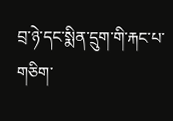བྲ་ཉེ་དང་སྨིན་དྲུག་གི་རྐང་པ་གཅིག་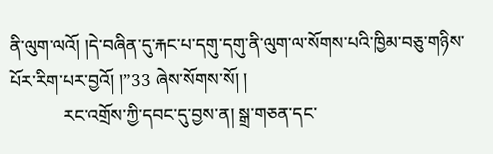ནི་ལུག་ལའོ། །དེ་བཞིན་དུ་རྐང་པ་དགུ་དགུ་ནི་ལུག་ལ་སོགས་པའི་ཁྱིམ་བཅུ་གཉིས་པོར་རིག་པར་བྱའོ། །”33 ཞེས་སོགས་སོ། །
            རང་འགྲོས་ཀྱི་དབང་དུ་བྱས་ན། སྒྲ་གཅན་དང་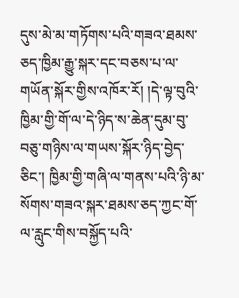དུས་མེ་མ་གཏོགས་པའི་གཟའ་ཐམས་ཅད་ཁྱིམ་རྒྱུ་སྐར་དང་བཅས་པ་ལ་གཡོན་སྐོར་གྱིས་འཁོར་རོ། །དེ་ལྟ་བུའི་ཁྱིམ་གྱི་གོ་ལ་དེ་ཉིད་ས་ཆེན་དུམ་བུ་བཅུ་གཉིས་ལ་གཡས་སྐོར་ཉིད་བྱེད་ཅིང་། ཁྱིམ་གྱི་གཞི་ལ་གནས་པའི་ཉི་མ་སོགས་གཟའ་སྐར་ཐམས་ཅད་ཀྱང་གོ་ལ་རླུང་གིས་བསྐྱོད་པའི་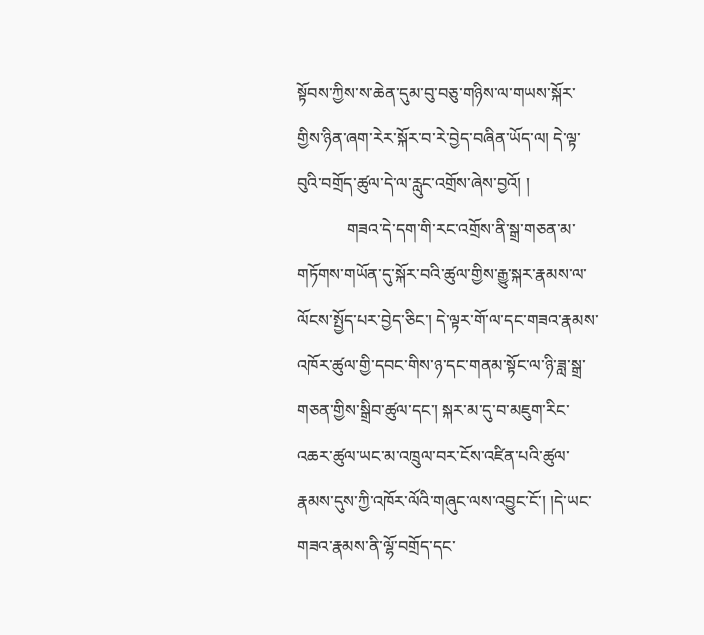སྟོབས་ཀྱིས་ས་ཆེན་དུམ་བུ་བཅུ་གཉིས་ལ་གཡས་སྐོར་གྱིས་ཉིན་ཞག་རེར་སྐོར་བ་རེ་བྱེད་བཞིན་ཡོད་ལ། དེ་ལྟ་བུའི་བགྲོད་ཚུལ་དེ་ལ་རླུང་འགྲོས་ཞེས་བྱའོ། །
            གཟའ་དེ་དག་གི་རང་འགྲོས་ནི་སྒྲ་གཅན་མ་གཏོགས་གཡོན་དུ་སྐོར་བའི་ཚུལ་གྱིས་རྒྱུ་སྐར་རྣམས་ལ་ལོངས་སྤྱོད་པར་བྱེད་ཅིང་། དེ་ལྟར་གོ་ལ་དང་གཟའ་རྣམས་འཁོར་ཚུལ་གྱི་དབང་གིས་ཉ་དང་གནམ་སྟོང་ལ་ཉི་ཟླ་སྒྲ་གཅན་གྱིས་སྒྲིབ་ཚུལ་དང་། སྐར་མ་དུ་བ་མཇུག་རིང་འཆར་ཚུལ་ཡང་མ་འཁྲུལ་བར་ངོས་འཛིན་པའི་ཚུལ་རྣམས་དུས་ཀྱི་འཁོར་ལོའི་གཞུང་ལས་འབྱུང་ངོ་། །དེ་ཡང་གཟའ་རྣམས་ནི་ལྷོ་བགྲོད་དང་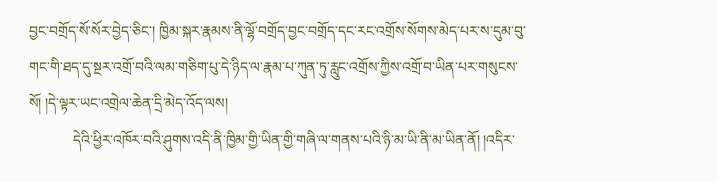བྱང་བགྲོད་སོ་སོར་བྱེད་ཅིང་། ཁྱིམ་སྐར་རྣམས་ནི་ལྷོ་བགྲོད་བྱང་བགྲོད་དང་རང་འགྲོས་སོགས་མེད་པར་ས་དུམ་བུ་གང་གི་ཐད་དུ་སྔར་འགྲོ་བའི་ལམ་གཅིག་པུ་དེ་ཉིད་ལ་རྣམ་པ་ཀུན་ཏུ་རླུང་འགྲོས་ཀྱིས་འགྲོ་བ་ཡིན་པར་གསུངས་སོ། །དེ་ལྟར་ཡང་འགྲེལ་ཆེན་དྲི་མེད་འོད་ལས།
            དེའི་ཕྱིར་འཁོར་བའི་ཤུགས་འདི་ནི་ཁྱིམ་གྱི་ཡིན་གྱི་གཞི་ལ་གནས་པའི་ཉི་མ་ཡི་ནི་མ་ཡིན་ནོ། །འདིར་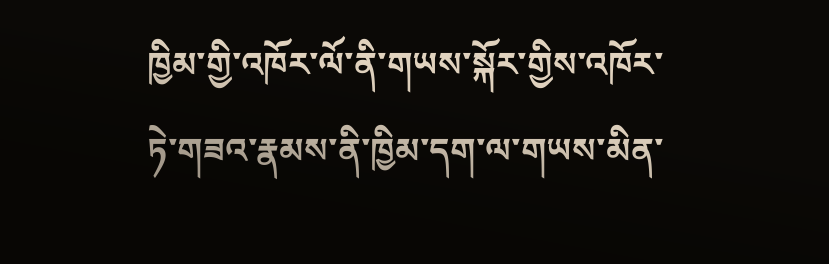ཁྱིམ་གྱི་འཁོར་ལོ་ནི་གཡས་སྐོར་གྱིས་འཁོར་ཏེ་གཟའ་རྣམས་ནི་ཁྱིམ་དག་ལ་གཡས་མིན་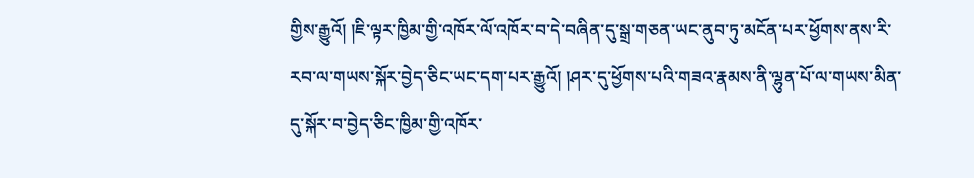གྱིས་རྒྱུའོ། །ཇི་ལྟར་ཁྱིམ་གྱི་འཁོར་ལོ་འཁོར་བ་དེ་བཞིན་དུ་སྒྲ་གཅན་ཡང་ནུབ་ཏུ་མངོན་པར་ཕྱོགས་ནས་རི་རབ་ལ་གཡས་སྐོར་བྱེད་ཅིང་ཡང་དག་པར་རྒྱུའོ། །ཤར་དུ་ཕྱོགས་པའི་གཟའ་རྣམས་ནི་ལྷུན་པོ་ལ་གཡས་མིན་དུ་སྐོར་བ་བྱེད་ཅིང་ཁྱིམ་གྱི་འཁོར་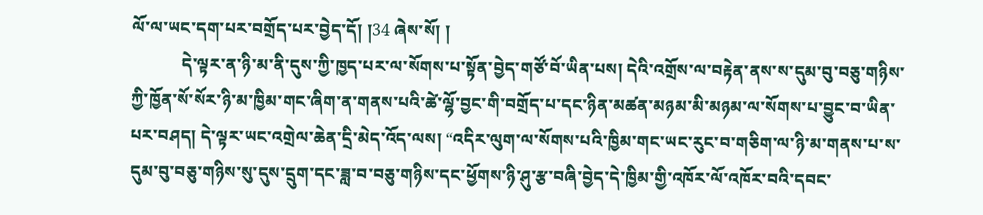ལོ་ལ་ཡང་དག་པར་བགྲོད་པར་བྱེད་དོ། །34 ཞེས་སོ། །
            དེ་ལྟར་ན་ཉི་མ་ནི་དུས་ཀྱི་ཁྱད་པར་ལ་སོགས་པ་སྟོན་བྱེད་གཙོ་བོ་ཡིན་པས། དེའི་འགྲོས་ལ་བརྟེན་ནས་ས་དུམ་བུ་བཅུ་གཉིས་ཀྱི་ཁྱོན་སོ་སོར་ཉི་མ་ཁྱིམ་གང་ཞིག་ན་གནས་པའི་ཚེ་ལྷོ་བྱང་གི་བགྲོད་པ་དང་ཉིན་མཚན་མཉམ་མི་མཉམ་ལ་སོགས་པ་བྱུང་བ་ཡིན་པར་བཤད། དེ་ལྟར་ཡང་འགྲེལ་ཆེན་དྲི་མེད་འོད་ལས། “འདིར་ལུག་ལ་སོགས་པའི་ཁྱིམ་གང་ཡང་རུང་བ་གཅིག་ལ་ཉི་མ་གནས་པ་ས་དུམ་བུ་བཅུ་གཉིས་སུ་དུས་དྲུག་དང་ཟླ་བ་བཅུ་གཉིས་དང་ཕྱོགས་ཉི་ཤུ་རྩ་བཞི་བྱེད་དེ་ཁྱིམ་གྱི་འཁོར་ལོ་འཁོར་བའི་དབང་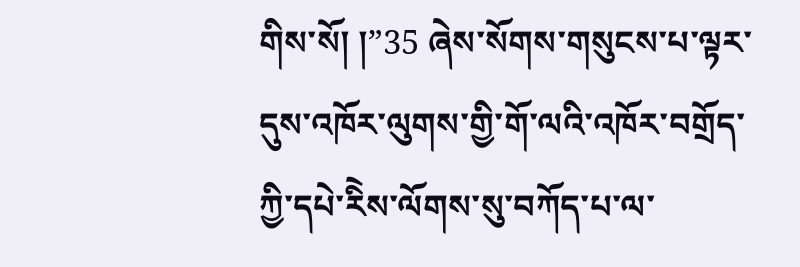གིས་སོ། །”35 ཞེས་སོགས་གསུངས་པ་ལྟར་དུས་འཁོར་ལུགས་གྱི་གོ་ལའི་འཁོར་བགྲོད་ཀྱི་དཔེ་རིེས་ལོགས་སུ་བཀོད་པ་ལ་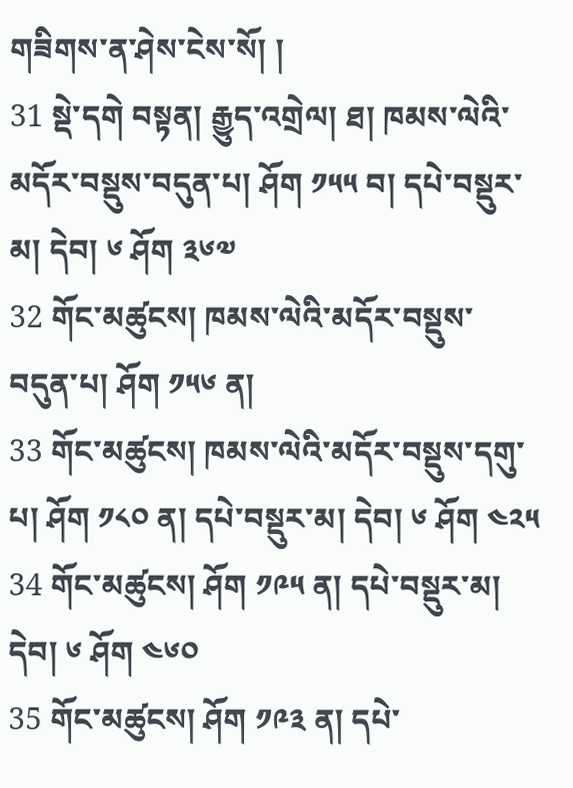གཟིགས་ན་ཤེས་ངེས་སོ། །
31 སྡེ་དགེ བསྟན། རྒྱུད་འགྲེལ། ཐ། ཁམས་ལེའི་མདོར་བསྡུས་བདུན་པ། ཤོག ༡༥༥ བ། དཔེ་བསྡུར་མ། དེབ། ༦ ཤོག ༣༦༧
32 གོང་མཚུངས། ཁམས་ལེའི་མདོར་བསྡུས་བདུན་པ། ཤོག ༡༥༦ ན།
33 གོང་མཚུངས། ཁམས་ལེའི་མདོར་བསྡུས་དགུ་པ། ཤོག ༡༨༠ ན། དཔེ་བསྡུར་མ། དེབ། ༦ ཤོག ༤༢༥
34 གོང་མཚུངས། ཤོག ༡༩༥ ན། དཔེ་བསྡུར་མ། དེབ། ༦ ཤོག ༤༦༠
35 གོང་མཚུངས། ཤོག ༡༩༣ ན། དཔེ་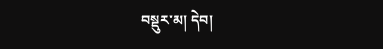བསྡུར་མ། དེབ།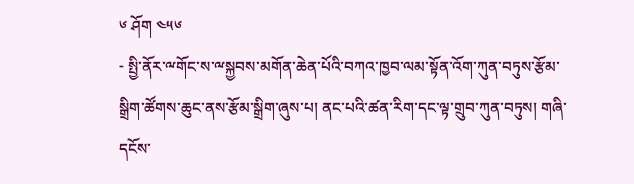༦ ཤོག ༤༥༦
- སྤྱི་ནོར་ྋགོང་ས་ྋསྐྱབས་མགོན་ཆེན་པོའི་བཀའ་ཁྱབ་ལམ་སྟོན་འོག་ཀུན་བཏུས་རྩོམ་སྒྲིག་ཚོགས་ཆུང་ནས་རྩོམ་སྒྲིག་ཞུས་པ། ནང་པའི་ཚན་རིག་དང་ལྟ་གྲུབ་ཀུན་བཏུས། གཞི་དངོས་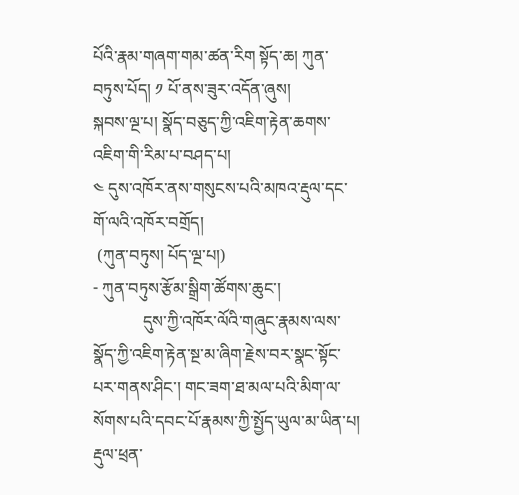པོའི་རྣམ་གཞག་གམ་ཚན་རིག སྟོད་ཆ། ཀུན་བཏུས་པོད། ༡ པོ་ནས་ཟུར་འདོན་ཞུས།
སྐབས་ལྔ་པ། སྣོད་བཅུད་ཀྱི་འཇིག་རྟེན་ཆགས་འཇིག་གི་རིམ་པ་བཤད་པ།
༤ དུས་འཁོར་ནས་གསུངས་པའི་མཁའ་རྡུལ་དང་གོ་ལའི་འཁོར་བགྲོད།
 (ཀུན་བཏུས། པོད་ལྔ་པ།)
- ཀུན་བཏུས་རྩོམ་སྒྲིག་ཚོགས་ཆུང་།
            དུས་ཀྱི་འཁོར་ལོའི་གཞུང་རྣམས་ལས་སྣོད་ཀྱི་འཇིག་རྟེན་སྔ་མ་ཞིག་རྗེས་བར་སྣང་སྟོང་པར་གནས་ཤིང་། གང་ཟག་ཐ་མལ་པའི་མིག་ལ་སོགས་པའི་དབང་པོ་རྣམས་ཀྱི་སྤྱོད་ཡུལ་མ་ཡིན་པ། རྡུལ་ཕྲན་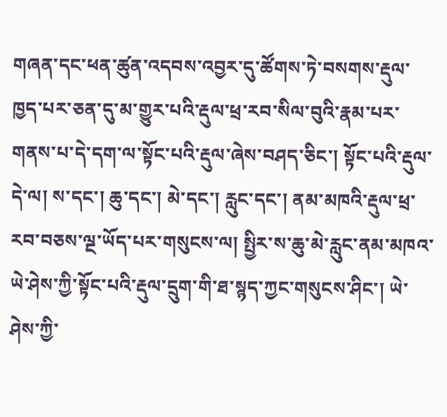གཞན་དང་ཕན་ཚུན་འདབས་འབྱར་དུ་ཚོགས་ཏེ་བསགས་རྡུལ་ཁྱད་པར་ཅན་དུ་མ་གྱུར་པའི་རྡུལ་ཕྲ་རབ་སིལ་བུའི་རྣམ་པར་གནས་པ་དེ་དག་ལ་སྟོང་པའི་རྡུལ་ཞེས་བཤད་ཅིང་། སྟོང་པའི་རྡུལ་དེ་ལ། ས་དང་། ཆུ་དང་། མེ་དང་། རླུང་དང་། ནམ་མཁའི་རྡུལ་ཕྲ་རབ་བཅས་ལྔ་ཡོད་པར་གསུངས་ལ། སྤྱིར་ས་ཆུ་མེ་རླུང་ནམ་མཁའ་ཡེ་ཤེས་ཀྱི་སྟོང་པའི་རྡུལ་དྲུག་གི་ཐ་སྙད་ཀྱང་གསུངས་ཤིང་། ཡེ་ཤེས་ཀྱི་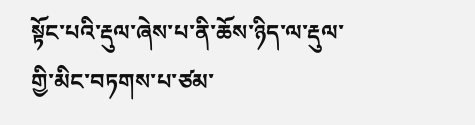སྟོང་པའི་རྡུལ་ཞེས་པ་ནི་ཆོས་ཉིད་ལ་རྡུལ་གྱི་མིང་བཏགས་པ་ཙམ་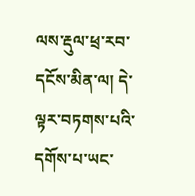ལས་རྡུལ་ཕྲ་རབ་དངོས་མིན་ལ། དེ་ལྟར་བཏགས་པའི་དགོས་པ་ཡང་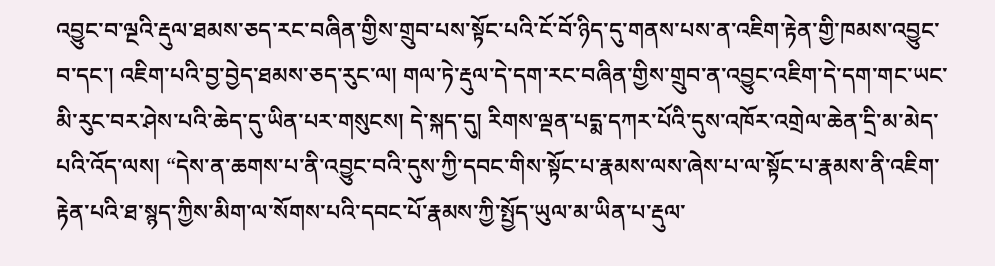འབྱུང་བ་ལྔའི་རྡུལ་ཐམས་ཅད་རང་བཞིན་གྱིས་གྲུབ་པས་སྟོང་པའི་ངོ་བོ་ཉིད་དུ་གནས་པས་ན་འཇིག་རྟེན་གྱི་ཁམས་འབྱུང་བ་དང་། འཇིག་པའི་བྱ་བྱེད་ཐམས་ཅད་རུང་ལ། གལ་ཏེ་རྡུལ་དེ་དག་རང་བཞིན་གྱིས་གྲུབ་ན་འབྱུང་འཇིག་དེ་དག་གང་ཡང་མི་རུང་བར་ཤེས་པའི་ཆེད་དུ་ཡིན་པར་གསུངས། དེ་སྐད་དུ། རིགས་ལྡན་པདྨ་དཀར་པོའི་དུས་འཁོར་འགྲེལ་ཆེན་དྲི་མ་མེད་པའི་འོད་ལས། “དེས་ན་ཆགས་པ་ནི་འབྱུང་བའི་དུས་ཀྱི་དབང་གིས་སྟོང་པ་རྣམས་ལས་ཞེས་པ་ལ་སྟོང་པ་རྣམས་ནི་འཇིག་རྟེན་པའི་ཐ་སྙད་ཀྱིས་མིག་ལ་སོགས་པའི་དབང་པོ་རྣམས་ཀྱི་སྤྱོད་ཡུལ་མ་ཡིན་པ་རྡུལ་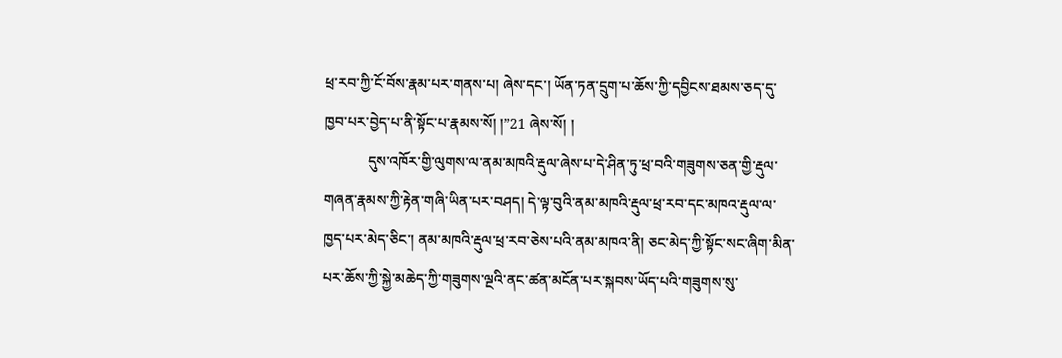ཕྲ་རབ་ཀྱི་ངོ་བོས་རྣམ་པར་གནས་པ། ཞེས་དང་། ཡོན་ཏན་དྲུག་པ་ཆོས་ཀྱི་དབྱིངས་ཐམས་ཅད་དུ་ཁྱབ་པར་བྱེད་པ་ནི་སྟོང་པ་རྣམས་སོ། །”21 ཞེས་སོ། །
            དུས་འཁོར་གྱི་ལུགས་ལ་ནམ་མཁའི་རྡུལ་ཞེས་པ་དེ་ཤིན་ཏུ་ཕྲ་བའི་གཟུགས་ཅན་གྱི་རྡུལ་གཞན་རྣམས་ཀྱི་རྟེན་གཞི་ཡིན་པར་བཤད། དེ་ལྟ་བུའི་ནམ་མཁའི་རྡུལ་ཕྲ་རབ་དང་མཁའ་རྡུལ་ལ་ཁྱད་པར་མེད་ཅིང་། ནམ་མཁའི་རྡུལ་ཕྲ་རབ་ཅེས་པའི་ནམ་མཁའ་ནི། ཅང་མེད་ཀྱི་སྟོང་སང་ཞིག་མིན་པར་ཆོས་ཀྱི་སྐྱེ་མཆེད་ཀྱི་གཟུགས་ལྔའི་ནང་ཚན་མངོན་པར་སྐབས་ཡོད་པའི་གཟུགས་སུ་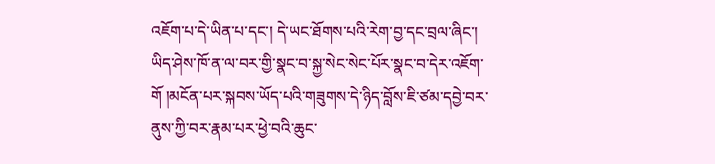འཇོག་པ་དེ་ཡིན་པ་དང་། དེ་ཡང་ཐོགས་པའི་རེག་བྱ་དང་བྲལ་ཞིང་། ཡིད་ཤེས་ཁོ་ན་ལ་བར་གྱི་སྣང་བ་སྐྱ་སེང་སེང་པོར་སྣང་བ་དེར་འཇོག་གོ །མངོན་པར་སྐབས་ཡོད་པའི་གཟུགས་དེ་ཉིད་བློས་ཇི་ཙམ་དབྱེ་བར་ནུས་ཀྱི་བར་རྣམ་པར་ཕྱེ་བའི་ཆུང་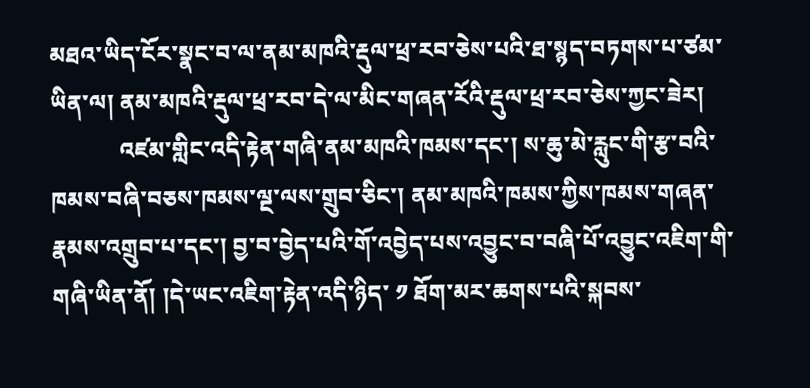མཐའ་ཡིད་ངོར་སྣང་བ་ལ་ནམ་མཁའི་རྡུལ་ཕྲ་རབ་ཅེས་པའི་ཐ་སྙད་བཏགས་པ་ཙམ་ཡིན་ལ། ནམ་མཁའི་རྡུལ་ཕྲ་རབ་དེ་ལ་མིང་གཞན་རོའི་རྡུལ་ཕྲ་རབ་ཅེས་ཀྱང་ཟེར།
            འཛམ་གླིང་འདི་རྟེན་གཞི་ནམ་མཁའི་ཁམས་དང་། ས་ཆུ་མེ་རླུང་གི་རྩ་བའི་ཁམས་བཞི་བཅས་ཁམས་ལྔ་ལས་གྲུབ་ཅིང་། ནམ་མཁའི་ཁམས་ཀྱིས་ཁམས་གཞན་རྣམས་འགྲུབ་པ་དང་། བྱ་བ་བྱེད་པའི་གོ་འབྱེད་པས་འབྱུང་བ་བཞི་པོ་འབྱུང་འཇིག་གི་གཞི་ཡིན་ནོ། །དེ་ཡང་འཇིག་རྟེན་འདི་ཉིད་ ༡ ཐོག་མར་ཆགས་པའི་སྐབས་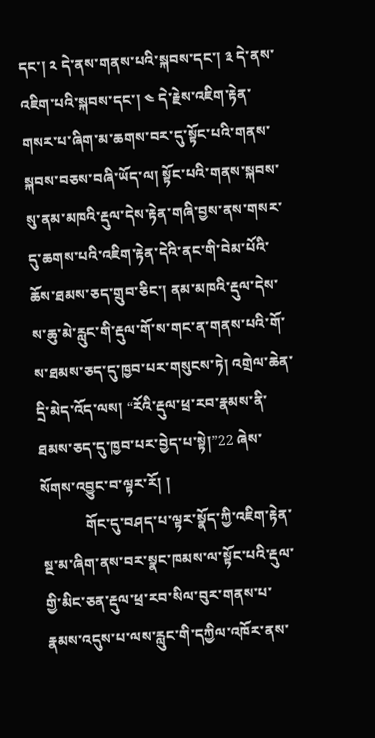དང་། ༢ དེ་ནས་གནས་པའི་སྐབས་དང་། ༣ དེ་ནས་འཇིག་པའི་སྐབས་དང་། ༤ དེ་རྗེས་འཇིག་རྟེན་གསར་པ་ཞིག་མ་ཆགས་བར་དུ་སྟོང་པའི་གནས་སྐབས་བཅས་བཞི་ཡོད་ལ། སྟོང་པའི་གནས་སྐབས་སུ་ནམ་མཁའི་རྡུལ་དེས་རྟེན་གཞི་བྱས་ནས་གསར་དུ་ཆགས་པའི་འཇིག་རྟེན་དེའི་ནང་གི་བེམ་པོའི་ཆོས་ཐམས་ཅད་གྲུབ་ཅིང་། ནམ་མཁའི་རྡུལ་དེས་ས་ཆུ་མེ་རླུང་གི་རྡུལ་གོ་ས་གང་ན་གནས་པའི་གོ་ས་ཐམས་ཅད་དུ་ཁྱབ་པར་གསུངས་ཏེ། འགྲེལ་ཆེན་དྲི་མེད་འོད་ལས། “རོའི་རྡུལ་ཕྲ་རབ་རྣམས་ནི་ཐམས་ཅད་དུ་ཁྱབ་པར་བྱེད་པ་སྟེ།”22 ཞེས་སོགས་འབྱུང་བ་ལྟར་རོ། །
            གོང་དུ་བཤད་པ་ལྟར་སྣོད་ཀྱི་འཇིག་རྟེན་སྔ་མ་ཞིག་ནས་བར་སྣང་ཁམས་ལ་སྟོང་པའི་རྡུལ་གྱི་མིང་ཅན་རྡུལ་ཕྲ་རབ་སིལ་བུར་གནས་པ་རྣམས་འདུས་པ་ལས་རླུང་གི་དཀྱིལ་འཁོར་ནས་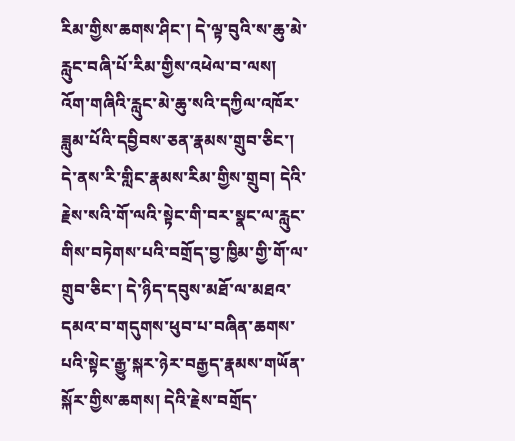རིམ་གྱིས་ཆགས་ཤིང་། དེ་ལྟ་བུའི་ས་ཆུ་མེ་རླུང་བཞི་པོ་རིམ་གྱིས་འཕེལ་བ་ལས། འོག་གཞིའི་རླུང་མེ་ཆུ་སའི་དཀྱིལ་འཁོར་ཟླུམ་པོའི་དབྱིབས་ཅན་རྣམས་གྲུབ་ཅིང་། དེ་ནས་རི་གླིང་རྣམས་རིམ་གྱིས་གྲུབ། དེའི་རྗེས་སའི་གོ་ལའི་སྟེང་གི་བར་སྣང་ལ་རླུང་གིས་བཏེགས་པའི་བགྲོད་བྱ་ཁྱིམ་གྱི་གོ་ལ་གྲུབ་ཅིང་། དེ་ཉིད་དབུས་མཐོ་ལ་མཐའ་དམའ་བ་གདུགས་ཕུབ་པ་བཞིན་ཆགས་པའི་སྟེང་རྒྱུ་སྐར་ཉེར་བརྒྱད་རྣམས་གཡོན་སྐོར་གྱིས་ཆགས། དེའི་རྗེས་བགྲོད་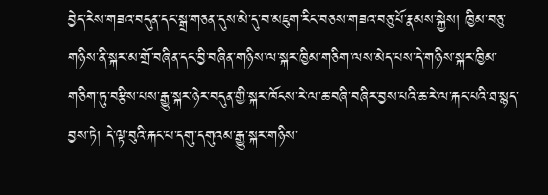བྱེད་རེས་གཟའ་བདུན་དང་སྒྲ་གཅན་དུས་མེ་དུ་བ་མཇུག་རིང་བཅས་གཟའ་བཅུ་པོ་རྣམས་སྐྱེས། ཁྱིམ་བཅུ་གཉིས་ནི་སྐར་མ་གྲོ་བཞིན་དང་བྱི་བཞིན་གཉིས་ལ་སྐར་ཁྱིམ་གཅིག་ལས་མེད་པས་དེ་གཉིས་སྐར་ཁྱིམ་གཅིག་ཏུ་བརྩིས་པས་རྒྱུ་སྐར་ཉེར་བདུན་གྱི་སྐར་ཁོངས་རེ་ལ་ཆ་བཞི་བཞིར་བྱས་པའི་ཆ་རེ་ལ་རྐང་པའི་ཐ་སྙད་བྱས་ཏེ། དེ་ལྟ་བུའི་རྐང་པ་དགུ་དགུའམ་རྒྱུ་སྐར་གཉིས་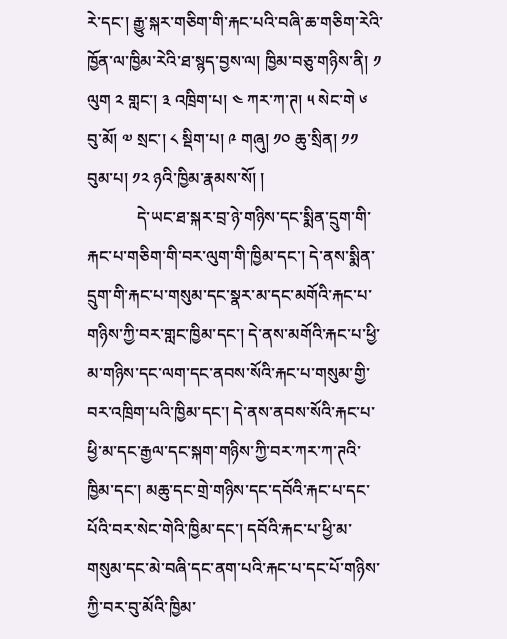རེ་དང་། རྒྱུ་སྐར་གཅིག་གི་རྐང་པའི་བཞི་ཆ་གཅིག་རེའི་ཁྱོན་ལ་ཁྱིམ་རེའི་ཐ་སྙད་བྱས་ལ། ཁྱིམ་བཅུ་གཉིས་ནི། ༡ ལུག ༢ གླང་། ༣ འཁྲིག་པ། ༤ ཀར་ཀ་ཊ། ༥ སེང་གེ ༦ བུ་མོ། ༧ སྲང་། ༨ སྡིག་པ། ༩ གཞུ། ༡༠ ཆུ་སྲིན། ༡༡ བུམ་པ། ༡༢ ཉའི་ཁྱིམ་རྣམས་སོ། །
            དེ་ཡང་ཐ་སྐར་བྲ་ཉེ་གཉིས་དང་སྨིན་དྲུག་གི་རྐང་པ་གཅིག་གི་བར་ལུག་གི་ཁྱིམ་དང་། དེ་ནས་སྨིན་དྲུག་གི་རྐང་པ་གསུམ་དང་སྣར་མ་དང་མགོའི་རྐང་པ་གཉིས་ཀྱི་བར་གླང་ཁྱིམ་དང་། དེ་ནས་མགོའི་རྐང་པ་ཕྱི་མ་གཉིས་དང་ལག་དང་ནབས་སོའི་རྐང་པ་གསུམ་གྱི་བར་འཁྲིག་པའི་ཁྱིམ་དང་། དེ་ནས་ནབས་སོའི་རྐང་པ་ཕྱི་མ་དང་རྒྱལ་དང་སྐག་གཉིས་ཀྱི་བར་ཀར་ཀ་ཊའི་ཁྱིམ་དང་། མཆུ་དང་གྲེ་གཉིས་དང་དབོའི་རྐང་པ་དང་པོའི་བར་སེང་གེའི་ཁྱིམ་དང་། དབོའི་རྐང་པ་ཕྱི་མ་གསུམ་དང་མེ་བཞི་དང་ནག་པའི་རྐང་པ་དང་པོ་གཉིས་ཀྱི་བར་བུ་མོའི་ཁྱིམ་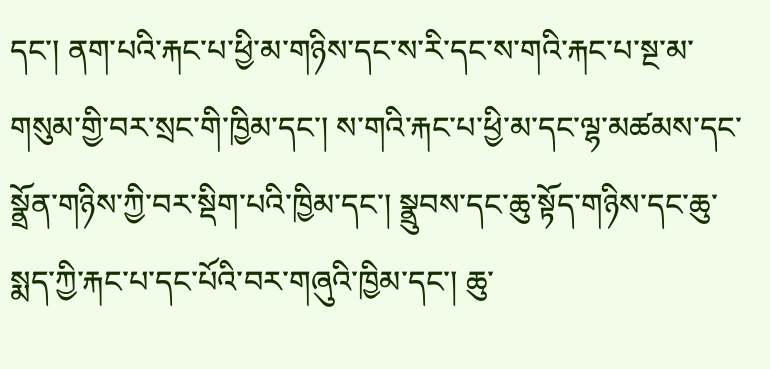དང་། ནག་པའི་རྐང་པ་ཕྱི་མ་གཉིས་དང་ས་རི་དང་ས་གའི་རྐང་པ་སྔ་མ་གསུམ་གྱི་བར་སྲང་གི་ཁྱིམ་དང་། ས་གའི་རྐང་པ་ཕྱི་མ་དང་ལྷ་མཚམས་དང་སྣྲོན་གཉིས་ཀྱི་བར་སྡིག་པའི་ཁྱིམ་དང་། སྣྲུབས་དང་ཆུ་སྟོད་གཉིས་དང་ཆུ་སྨད་ཀྱི་རྐང་པ་དང་པོའི་བར་གཞུའི་ཁྱིམ་དང་། ཆུ་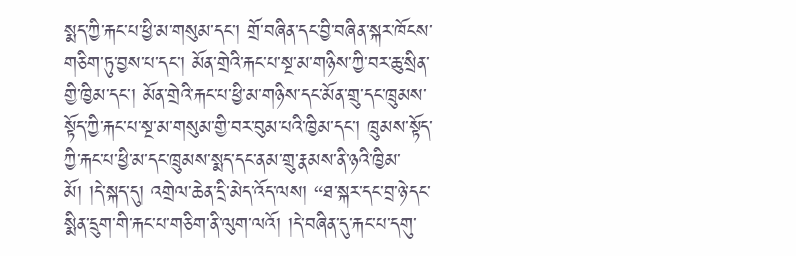སྨད་ཀྱི་རྐང་པ་ཕྱི་མ་གསུམ་དང་། གྲོ་བཞིན་དང་བྱི་བཞིན་སྐར་ཁོངས་གཅིག་ཏུ་བྱས་པ་དང་། མོན་གྲེའི་རྐང་པ་སྔ་མ་གཉིས་ཀྱི་བར་ཆུ་སྲིན་གྱི་ཁྱིམ་དང་། མོན་གྲེའི་རྐང་པ་ཕྱི་མ་གཉིས་དང་མོན་གྲུ་དང་ཁྲུམས་སྟོད་ཀྱི་རྐང་པ་སྔ་མ་གསུམ་གྱི་བར་བུམ་པའི་ཁྱིམ་དང་། ཁྲུམས་སྟོད་ཀྱི་རྐང་པ་ཕྱི་མ་དང་ཁྲུམས་སྨད་དང་ནམ་གྲུ་རྣམས་ནི་ཉའི་ཁྱིམ་མོ། །དེ་སྐད་དུ། འགྲེལ་ཆེན་དྲི་མེད་འོད་ལས། “ཐ་སྐར་དང་བྲ་ཉེ་དང་སྨིན་དྲུག་གི་རྐང་པ་གཅིག་ནི་ལུག་ལའོ། །དེ་བཞིན་དུ་རྐང་པ་དགུ་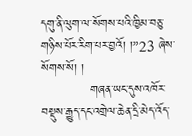དགུ་ནི་ལུག་ལ་སོགས་པའི་ཁྱིམ་བཅུ་གཉིས་པོར་རིག་པར་བྱའོ། །”23 ཞེས་སོགས་སོ། །
            གཞན་ཡང་དུས་འཁོར་བསྡུས་རྒྱུད་དང་འགྲེལ་ཆེན་དྲི་མེད་འོད་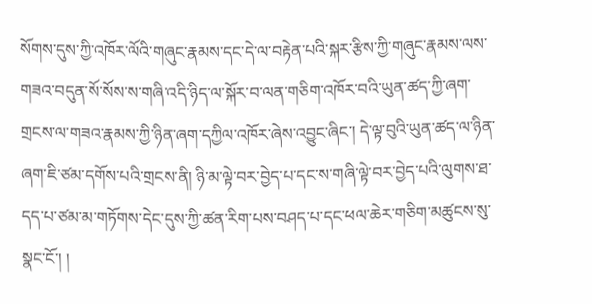སོགས་དུས་ཀྱི་འཁོར་ལོའི་གཞུང་རྣམས་དང་དེ་ལ་བརྟེན་པའི་སྐར་རྩིས་ཀྱི་གཞུང་རྣམས་ལས་གཟའ་བདུན་སོ་སོས་ས་གཞི་འདི་ཉིད་ལ་སྐོར་བ་ལན་གཅིག་འཁོར་བའི་ཡུན་ཚད་ཀྱི་ཞག་གྲངས་ལ་གཟའ་རྣམས་ཀྱི་ཉིན་ཞག་དཀྱིལ་འཁོར་ཞེས་འབྱུང་ཞིང་། དེ་ལྟ་བུའི་ཡུན་ཚད་ལ་ཉིན་ཞག་ཇི་ཙམ་དགོས་པའི་གྲངས་ནི། ཉི་མ་ལྟེ་བར་བྱེད་པ་དང་ས་གཞི་ལྟེ་བར་བྱེད་པའི་ལུགས་ཐ་དད་པ་ཙམ་མ་གཏོགས་དེང་དུས་ཀྱི་ཚན་རིག་པས་བཤད་པ་དང་ཕལ་ཆེར་གཅིག་མཚུངས་སུ་སྣང་ངོ་། །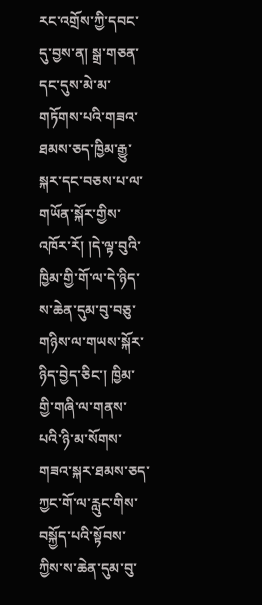རང་འགྲོས་ཀྱི་དབང་དུ་བྱས་ན། སྒྲ་གཅན་དང་དུས་མེ་མ་གཏོགས་པའི་གཟའ་ཐམས་ཅད་ཁྱིམ་རྒྱུ་སྐར་དང་བཅས་པ་ལ་གཡོན་སྐོར་གྱིས་འཁོར་རོ། །དེ་ལྟ་བུའི་ཁྱིམ་གྱི་གོ་ལ་དེ་ཉིད་ས་ཆེན་དུམ་བུ་བཅུ་གཉིས་ལ་གཡས་སྐོར་ཉིད་བྱེད་ཅིང་། ཁྱིམ་གྱི་གཞི་ལ་གནས་པའི་ཉི་མ་སོགས་གཟའ་སྐར་ཐམས་ཅད་ཀྱང་གོ་ལ་རླུང་གིས་བསྐྱོད་པའི་སྟོབས་ཀྱིས་ས་ཆེན་དུམ་བུ་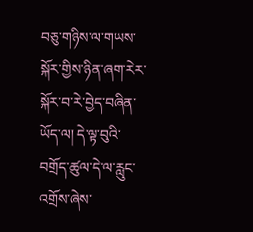བཅུ་གཉིས་ལ་གཡས་སྐོར་གྱིས་ཉིན་ཞག་རེར་སྐོར་བ་རེ་བྱེད་བཞིན་ཡོད་ལ། དེ་ལྟ་བུའི་བགྲོད་ཚུལ་དེ་ལ་རླུང་འགྲོས་ཞེས་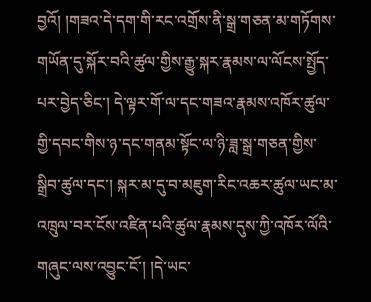བྱའོ། །གཟའ་དེ་དག་གི་རང་འགྲོས་ནི་སྒྲ་གཅན་མ་གཏོགས་གཡོན་དུ་སྐོར་བའི་ཚུལ་གྱིས་རྒྱུ་སྐར་རྣམས་ལ་ལོངས་སྤྱོད་པར་བྱེད་ཅིང་། དེ་ལྟར་གོ་ལ་དང་གཟའ་རྣམས་འཁོར་ཚུལ་གྱི་དབང་གིས་ཉ་དང་གནམ་སྟོང་ལ་ཉི་ཟླ་སྒྲ་གཅན་གྱིས་སྒྲིབ་ཚུལ་དང་། སྐར་མ་དུ་བ་མཇུག་རིང་འཆར་ཚུལ་ཡང་མ་འཁྲུལ་བར་ངོས་འཛིན་པའི་ཚུལ་རྣམས་དུས་ཀྱི་འཁོར་ལོའི་གཞུང་ལས་འབྱུང་ངོ་། །དེ་ཡང་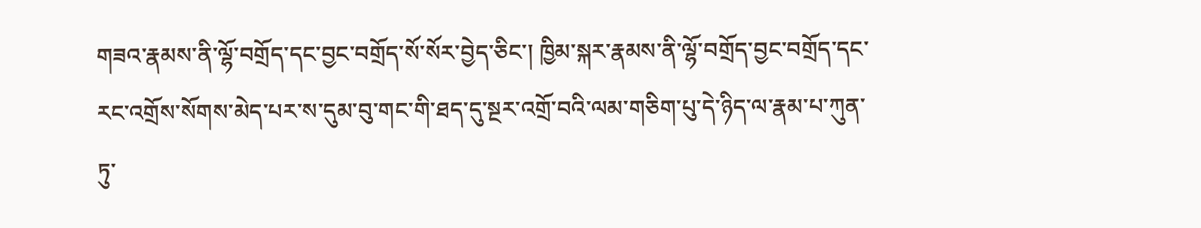གཟའ་རྣམས་ནི་ལྷོ་བགྲོད་དང་བྱང་བགྲོད་སོ་སོར་བྱེད་ཅིང་། ཁྱིམ་སྐར་རྣམས་ནི་ལྷོ་བགྲོད་བྱང་བགྲོད་དང་རང་འགྲོས་སོགས་མེད་པར་ས་དུམ་བུ་གང་གི་ཐད་དུ་སྔར་འགྲོ་བའི་ལམ་གཅིག་པུ་དེ་ཉིད་ལ་རྣམ་པ་ཀུན་ཏུ་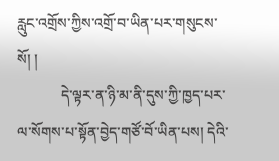རླུང་འགྲོས་ཀྱིས་འགྲོ་བ་ཡིན་པར་གསུངས་སོ། །
            དེ་ལྟར་ན་ཉི་མ་ནི་དུས་ཀྱི་ཁྱད་པར་ལ་སོགས་པ་སྟོན་བྱེད་གཙོ་བོ་ཡིན་པས། དེའི་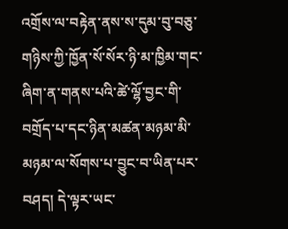འགྲོས་ལ་བརྟེན་ནས་ས་དུམ་བུ་བཅུ་གཉིས་ཀྱི་ཁྱོན་སོ་སོར་ཉི་མ་ཁྱིམ་གང་ཞིག་ན་གནས་པའི་ཚེ་ལྷོ་བྱང་གི་བགྲོད་པ་དང་ཉིན་མཚན་མཉམ་མི་མཉམ་ལ་སོགས་པ་བྱུང་བ་ཡིན་པར་བཤད། དེ་ལྟར་ཡང་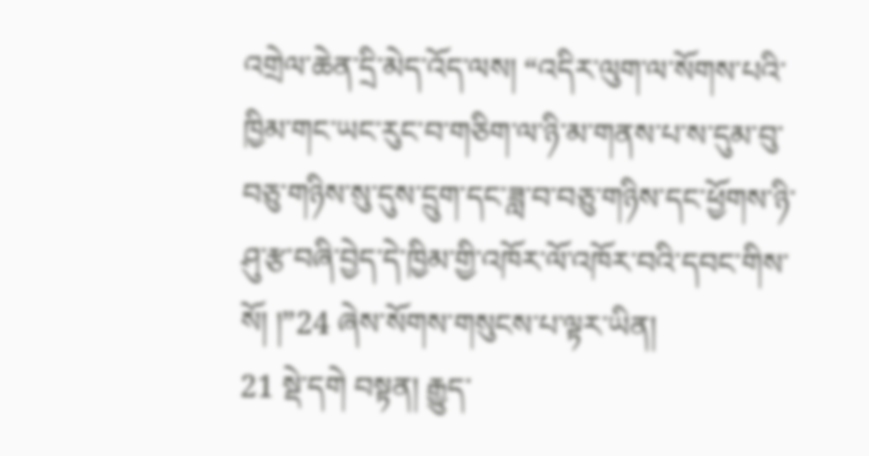འགྲེལ་ཆེན་དྲི་མེད་འོད་ལས། “འདིར་ལུག་ལ་སོགས་པའི་ཁྱིམ་གང་ཡང་རུང་བ་གཅིག་ལ་ཉི་མ་གནས་པ་ས་དུམ་བུ་བཅུ་གཉིས་སུ་དུས་དྲུག་དང་ཟླ་བ་བཅུ་གཉིས་དང་ཕྱོགས་ཉི་ཤུ་རྩ་བཞི་བྱེད་དེ་ཁྱིམ་གྱི་འཁོར་ལོ་འཁོར་བའི་དབང་གིས་སོ། །”24 ཞེས་སོགས་གསུངས་པ་ལྟར་ཡིན།
21 སྡེ་དགེ བསྟན། རྒྱུད་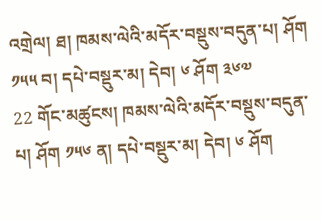འགྲེལ། ཐ། ཁམས་ལེའི་མདོར་བསྡུས་བདུན་པ། ཤོག ༡༥༥ བ། དཔེ་བསྡུར་མ། དེབ། ༦ ཤོག ༣༦༧
22 གོང་མཚུངས། ཁམས་ལེའི་མདོར་བསྡུས་བདུན་པ། ཤོག ༡༥༦ ན། དཔེ་བསྡུར་མ། དེབ། ༦ ཤོག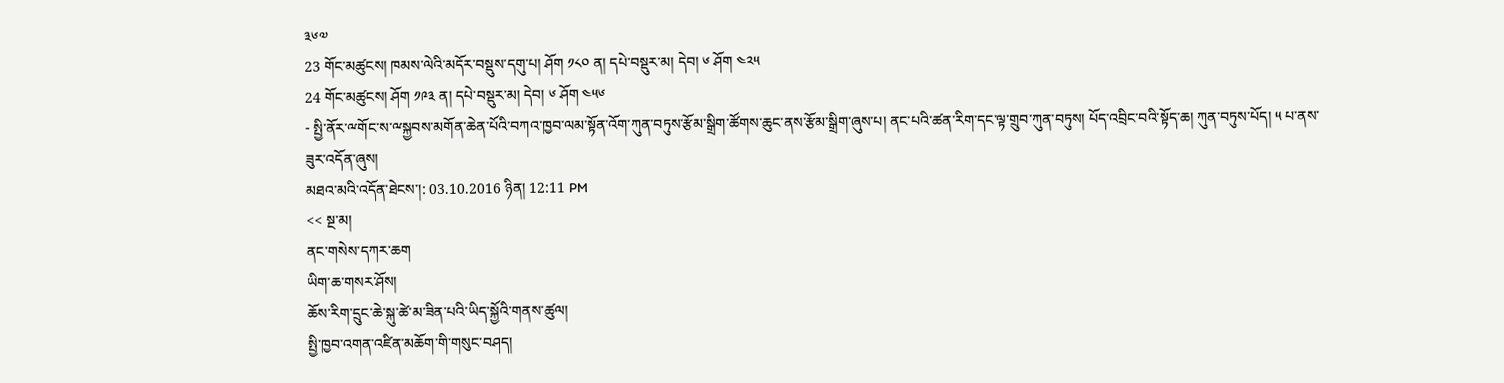༣༦༧
23 གོང་མཚུངས། ཁམས་ལེའི་མདོར་བསྡུས་དགུ་པ། ཤོག ༡༨༠ ན། དཔེ་བསྡུར་མ། དེབ། ༦ ཤོག ༤༢༥
24 གོང་མཚུངས། ཤོག ༡༩༣ ན། དཔེ་བསྡུར་མ། དེབ། ༦ ཤོག ༤༥༦
- སྤྱི་ནོར་ྋགོང་ས་ྋསྐྱབས་མགོན་ཆེན་པོའི་བཀའ་ཁྱབ་ལམ་སྟོན་འོག་ཀུན་བཏུས་རྩོམ་སྒྲིག་ཚོགས་ཆུང་ནས་རྩོམ་སྒྲིག་ཞུས་པ། ནང་པའི་ཚན་རིག་དང་ལྟ་གྲུབ་ཀུན་བཏུས། པོད་འབྲིང་བའི་སྟོད་ཆ། ཀུན་བཏུས་པོད། ༥ པ་ནས་ཟུར་འདོན་ཞུས།
མཐའ་མའི་འདོན་ཐེངས་།: 03.10.2016 ཉིན། 12:11 PM
<< སྔ་མ།
ནང་གསེས་དཀར་ཆག
ཡིག་ཆ་གསར་ཤོས།
ཆོས་རིག་དྲུང་ཆེ་སྐུ་ཚེ་མ་ཟིན་པའི་ཡིད་སྐྱོའི་གནས་ཚུལ།
སྤྱི་ཁྱབ་འགན་འཛིན་མཆོག་གི་གསུང་བཤད།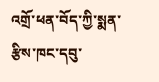འགྲོ་ཕན་བོད་ཀྱི་སྨན་རྩིས་ཁང་དབུ་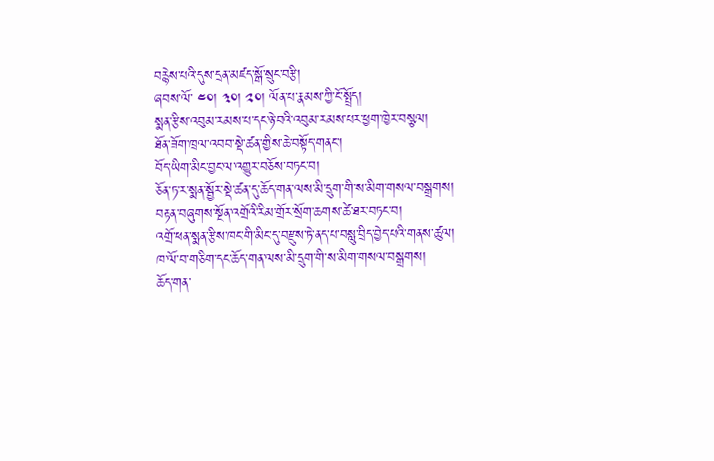བརྙེས་པའི་དུས་དྲན་མཛད་སྒོ་སྲུང་བརྩི།
ཞབས་ལོ་ ༤༠། ༣༠། ༢༠། ལོན་པ་རྣམས་ཀྱི་ངོ་སྤྲོད།
སྨན་རྩིས་འབུམ་རམས་པ་དང་ཉེ་བའི་འབུམ་རམས་པར་ཕྱག་ཁྱེར་བསྩལ།
ཐོན་ཟོག་ཁྲལ་འབབ་སྡེ་ཚན་གྱིས་ཆེ་བསྟོད་གནང་།
བོད་ཡིག་མིང་བྱང་ལ་འགྱུར་བཅོས་བཏང་བ།
ཅོན་ཏ་ར་སྨན་སྦྱོར་སྡེ་ཚན་དུ་ཆོད་གན་ལས་མི་དྲུག་གི་ས་མིག་གསལ་བསྒྲགས།
བརྟན་བཞུགས་སྔོན་འགྲོའི་རིམ་གྲོར་སྲོག་ཆགས་ཚེ་ཐར་བཏང་བ།
འགྲོ་ཕན་སྨན་རྩིས་ཁང་གི་མིང་དུ་བརྫུས་ཏེ་ནད་པ་བསླུ་བྲིད་བྱེད་པའི་གནས་ཚུལ།
ཁ་ལོ་བ་གཅིག་དང་ཆོད་གན་ལས་མི་དྲུག་གི་ས་མིག་གསལ་བསྒྲགས།
ཆོད་གན་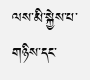ལས་མི་སྐྱེས་པ་གཉིས་དང་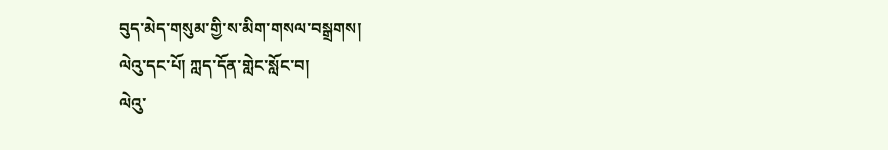བུད་མེད་གསུམ་གྱི་ས་མིག་གསལ་བསྒྲགས།
ལེའུ་དང་པོ། ཀླད་དོན་གླེང་སློང་བ།
ལེའུ་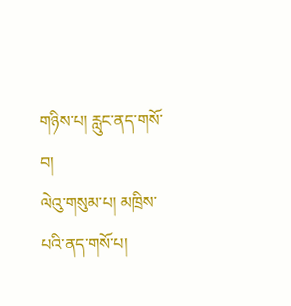གཉིས་པ། རླུང་ནད་གསོ་བ།
ལེའུ་གསུམ་པ། མཁྲིས་པའི་ནད་གསོ་པ།